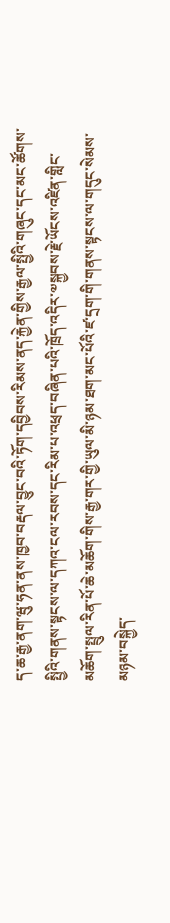ད་ཆ་རྒྱ་ནག་ཝུ་ཧན་ནས་ཁྱབ་བརྡལ་བྱུང་བའི་ཏོག་དབྱིབས་རིམས་ནད་རྐྱེན་གྱིས་རྒྱལ་སྤྱིའི་གཞུང་དང་མང་ཚོགས་སྤྱིའི་གནས་སྟངས་ལ་དཀའ་ངལ་རབས་དང་རིམ་པ་འཕྲད་བཞིན་པའི་ཁྲོད་འདིར་༧སྐྱབས་རྗེ་ཡོངས་འཛིན་གླིང་མཆོག་སྤྲུལ་རིན་པོ་ཆེ་མཆོག་གིས་རྒྱ་གར་གྱི་ཡུལ་མི་ཉམ་ཐག་མང་པོའི་ཛ་དྲག་གི་གནས་སྟངས་ལ་གདུང་སེམས་མཉམ་བསྐྱེད་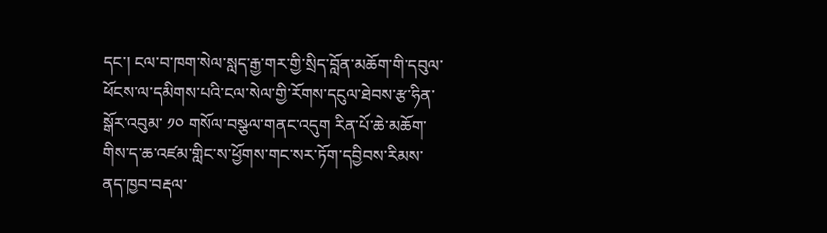དང་། ངལ་བ་ཁག་སེལ་སླད་རྒྱ་གར་གྱི་སྲིད་བློན་མཆོག་གི་དབུལ་ཕོངས་ལ་དམིགས་པའི་ངལ་སེལ་གྱི་རོགས་དངུལ་ཐེབས་རྩ་ཧིན་སྒོར་འབུམ་ ༡༠ གསོལ་བསྩལ་གནང་འདུག རིན་པོ་ཆེ་མཆོག་གིས་ད་ཆ་འཛམ་གླིང་ས་ཕྱོགས་གང་སར་ཏོག་དབྱིབས་རིམས་ནད་ཁྱབ་བརྡལ་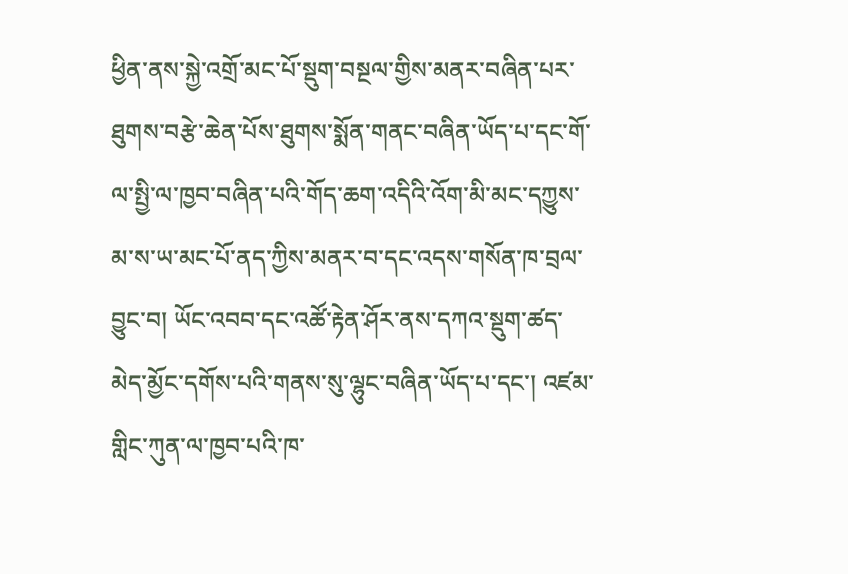ཕྱིན་ནས་སྐྱེ་འགྲོ་མང་པོ་སྡུག་བསྔལ་གྱིས་མནར་བཞིན་པར་ཐུགས་བརྩེ་ཆེན་པོས་ཐུགས་སྨོན་གནང་བཞིན་ཡོད་པ་དང་གོ་ལ་སྤྱི་ལ་ཁྱབ་བཞིན་པའི་གོད་ཆག་འདིའི་འོག་མི་མང་དཀྱུས་མ་ས་ཡ་མང་པོ་ནད་ཀྱིས་མནར་བ་དང་འདས་གསོན་ཁ་བྲལ་བྱུང་བ། ཡོང་འབབ་དང་འཚོ་རྟེན་ཤོར་ནས་དཀའ་སྡུག་ཚད་མེད་མྱོང་དགོས་པའི་གནས་སུ་ལྷུང་བཞིན་ཡོད་པ་དང་། འཛམ་གླིང་ཀུན་ལ་ཁྱབ་པའི་ཁ་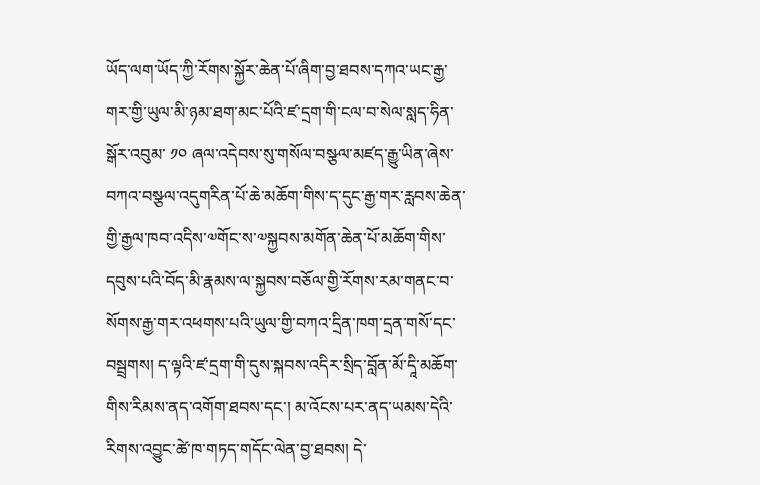ཡོད་ལག་ཡོད་ཀྱི་རོགས་སྐྱོར་ཆེན་པོ་ཞིག་བྱ་ཐབས་དཀའ་ཡང་རྒྱ་གར་གྱི་ཡུལ་མི་ཉམ་ཐག་མང་པོའི་ཛ་དྲག་གི་ངལ་བ་སེལ་སླད་ཧིན་སྒོར་འབུམ་ ༡༠ ཞལ་འདེབས་སུ་གསོལ་བསྩལ་མཛད་རྒྱུ་ཡིན་ཞེས་བཀའ་བསྩལ་འདུགརིན་པོ་ཆེ་མཆོག་གིས་ད་དུང་རྒྱ་གར་རླབས་ཆེན་གྱི་རྒྱལ་ཁབ་འདིས་༧གོང་ས་༧སྐྱབས་མགོན་ཆེན་པོ་མཆོག་གིས་དབུས་པའི་བོད་མི་རྣམས་ལ་སྐྱབས་བཅོལ་གྱི་རོགས་རམ་གནང་བ་སོགས་རྒྱ་གར་འཕགས་པའི་ཡུལ་གྱི་བཀའ་དྲིན་ཁག་དྲན་གསོ་དང་བསྦྲགས། ད་ལྟའི་ཛ་དྲག་གི་དུས་སྐབས་འདིར་སྲིད་བློན་མོ་དཱི་མཆོག་གིས་རིམས་ནད་འགོག་ཐབས་དང་། མ་འོངས་པར་ནད་ཡམས་དེའི་རིགས་འབྱུང་ཚེ་ཁ་གཏད་གདོང་ལེན་བྱ་ཐབས། དེ་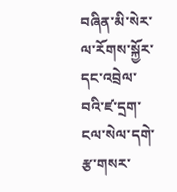བཞིན་མི་སེར་ལ་རོགས་སྐྱོར་དང་འབྲེལ་བའི་ཛ་དྲག་ངལ་སེལ་དགེ་རྩ་གསར་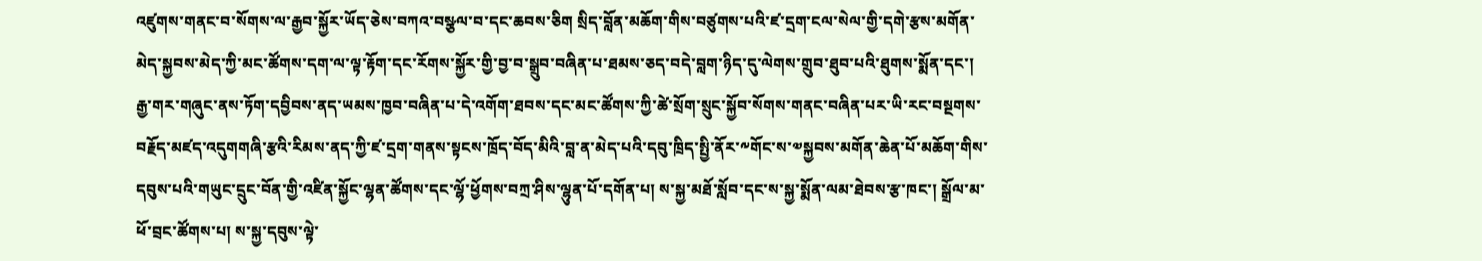འཛུགས་གནང་བ་སོགས་ལ་རྒྱབ་སྐྱོར་ཡོད་ཅེས་བཀའ་བསྩལ་བ་དང་ཆབས་ཅིག སྲིད་བློན་མཆོག་གིས་བཙུགས་པའི་ཛ་དྲག་ངལ་སེལ་གྱི་དགེ་རྩས་མགོན་མེད་སྐྱབས་མེད་ཀྱི་མང་ཚོགས་དག་ལ་ལྟ་རྟོག་དང་རོགས་སྐྱོར་གྱི་བྱ་བ་སྒྲུབ་བཞིན་པ་ཐམས་ཅད་བདེ་བླག་ཉིད་དུ་ལེགས་གྲུབ་ཐུབ་པའི་ཐུགས་སྨོན་དང་། རྒྱ་གར་གཞུང་ནས་ཏོག་དབྱིབས་ནད་ཡམས་ཁྱབ་བཞིན་པ་དེ་འགོག་ཐབས་དང་མང་ཚོགས་ཀྱི་ཚེ་སྲོག་སྲུང་སྐྱོབ་སོགས་གནང་བཞིན་པར་ཡི་རང་བསྔགས་བརྗོད་མཛད་འདུགགཞི་རྩའི་རིམས་ནད་ཀྱི་ཛ་དྲག་གནས་སྟངས་ཁྲོད་བོད་མིའི་བླ་ན་མེད་པའི་དབུ་ཁྲིད་སྤྱི་ནོར་༸གོང་ས་༧སྐྱབས་མགོན་ཆེན་པོ་མཆོག་གིས་དབུས་པའི་གཡུང་དྲུང་བོན་གྱི་འཛིན་སྐྱོང་ལྷན་ཚོགས་དང་ལྷོ་ཕྱོགས་བཀྲ་ཤིས་ལྷུན་པོ་དགོན་པ། ས་སྐྱ་མཐོ་སློབ་དང་ས་སྐྱ་སྨོན་ལམ་ཐེབས་རྩ་ཁང་། སྒྲོལ་མ་ཕོ་བྲང་ཚོགས་པ། ས་སྐྱ་དབུས་ལྟེ་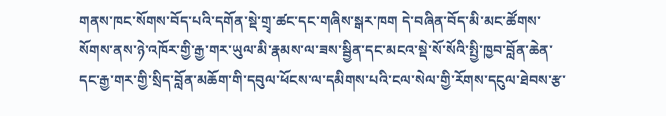གནས་ཁང་སོགས་བོད་པའི་དགོན་སྡེ་གྲྭ་ཚང་དང་གཞིས་སྒར་ཁག དེ་བཞིན་བོད་མི་མང་ཚོགས་སོགས་ནས་ཉེ་འཁོར་གྱི་རྒྱ་གར་ཡུལ་མི་རྣམས་ལ་ཟས་སྦྱིན་དང་མངའ་སྡེ་སོ་སོའི་སྤྱི་ཁྱབ་བློན་ཆེན་དང་རྒྱ་གར་གྱི་སྲིད་བློན་མཆོག་གི་དབུལ་ཕོངས་ལ་དམིགས་པའི་ངལ་སེལ་གྱི་རོགས་དངུལ་ཐེབས་རྩ་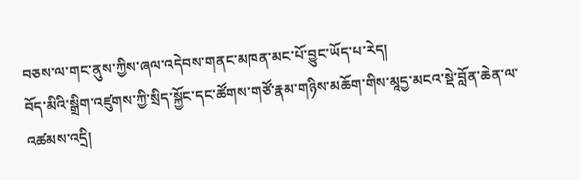བཅས་ལ་གང་ནུས་ཀྱིས་ཞལ་འདེབས་གནང་མཁན་མང་པོ་བྱུང་ཡོད་པ་རེད།
བོད་མིའི་སྒྲིག་འཛུགས་ཀྱི་སྲིད་སྐྱོང་དང་ཚོགས་གཙོ་རྣམ་གཉིས་མཆོག་གིས་མཱདྱ་མངའ་སྡེ་བློན་ཆེན་ལ་འཚམས་འདྲི།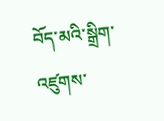བོད་མའི་སྒྲིག་འཛུགས་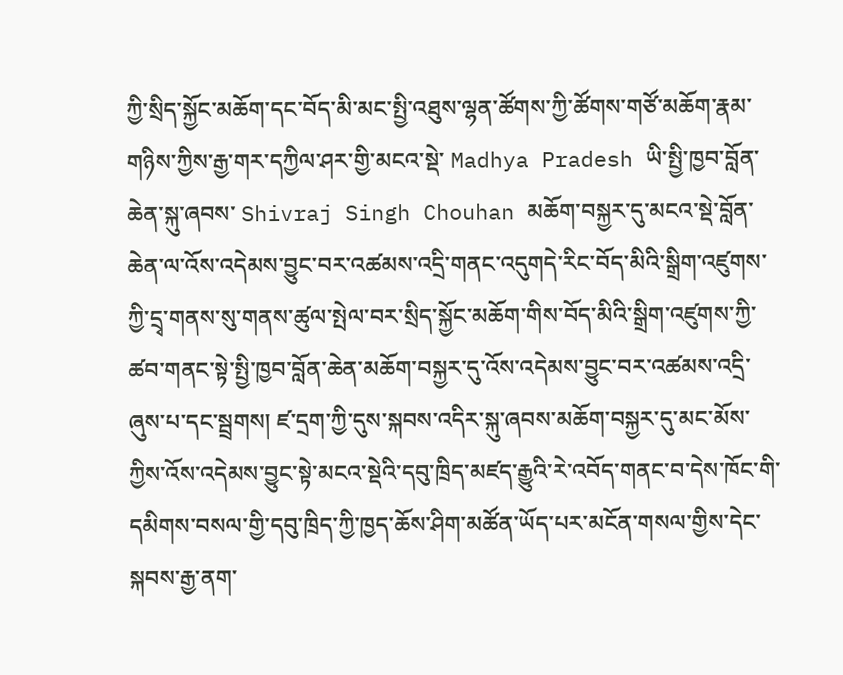ཀྱི་སྲིད་སྐྱོང་མཆོག་དང་བོད་མི་མང་སྤྱི་འཐུས་ལྷན་ཚོགས་ཀྱི་ཚོགས་གཙོ་མཆོག་རྣམ་གཉིས་ཀྱིས་རྒྱ་གར་དཀྱིལ་ཤར་གྱི་མངའ་སྡེ་ Madhya Pradesh ཡི་སྤྱི་ཁྱབ་བློན་ཆེན་སྐུ་ཞབས་ Shivraj Singh Chouhan མཆོག་བསྐྱར་དུ་མངའ་སྡེ་བློན་ཆེན་ལ་འོས་འདེམས་བྱུང་བར་འཚམས་འདྲི་གནང་འདུགདེ་རིང་བོད་མིའི་སྒྲིག་འཛུགས་ཀྱི་དྲྭ་གནས་སུ་གནས་ཚུལ་སྤེལ་བར་སྲིད་སྐྱོང་མཆོག་གིས་བོད་མིའི་སྒྲིག་འཛུགས་ཀྱི་ཚབ་གནང་སྟེ་སྤྱི་ཁྱབ་བློན་ཆེན་མཆོག་བསྐྱར་དུ་འོས་འདེམས་བྱུང་བར་འཚམས་འདྲི་ཞུས་པ་དང་སྦྲགས། ཛ་དྲག་ཀྱི་དུས་སྐབས་འདིར་སྐུ་ཞབས་མཆོག་བསྐྱར་དུ་མང་མོས་ཀྱིས་འོས་འདེམས་བྱུང་སྟེ་མངའ་སྡེའི་དབུ་ཁྲིད་མཛད་རྒྱུའི་རེ་འབོད་གནང་བ་དེས་ཁོང་གི་དམིགས་བསལ་གྱི་དབུ་ཁྲིད་ཀྱི་ཁྱད་ཆོས་ཤིག་མཚོན་ཡོད་པར་མངོན་གསལ་གྱིས་དེང་སྐབས་རྒྱ་ནག་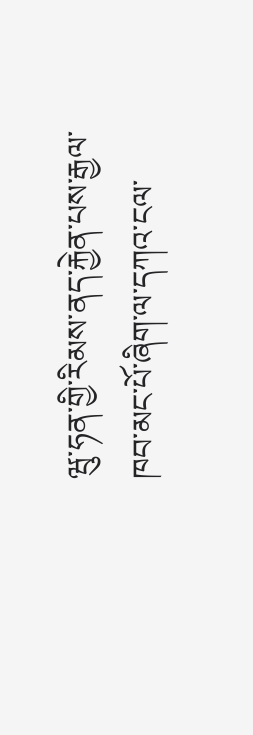ཝུ་ཧན་གྱི་རིམས་ནད་རྐྱེན་པས་རྒྱལ་ཁབ་མང་པོ་ཞིག་ལ་དཀའ་ངལ་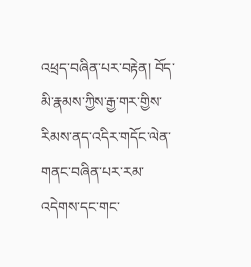འཕྲད་བཞིན་པར་བརྟེན། བོད་མི་རྣམས་ཀྱིས་རྒྱ་གར་གྱིས་རིམས་ནད་འདིར་གདོང་ལེན་གནང་བཞིན་པར་རམ་འདེགས་དང་གང་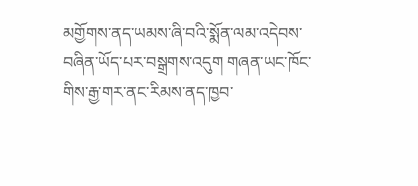མགྱོགས་ནད་ཡམས་ཞི་བའི་སྨོན་ལམ་འདེབས་བཞིན་ཡོད་པར་བསྒྲགས་འདུག གཞན་ཡང་ཁོང་གིས་རྒྱ་གར་ནང་རིམས་ནད་ཁྱབ་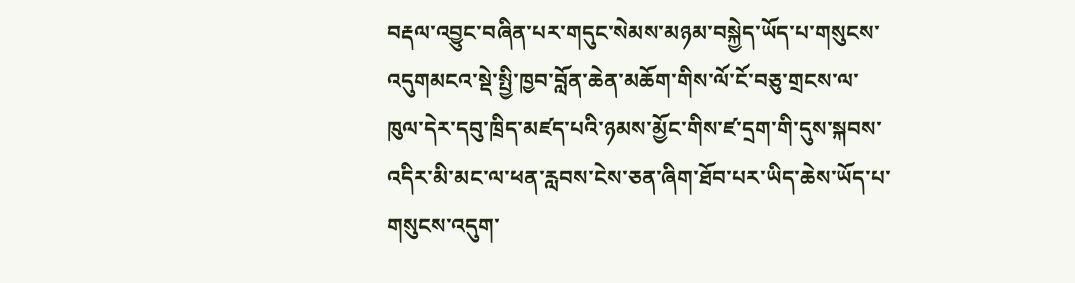བརྡལ་འབྱུང་བཞིན་པར་གདུང་སེམས་མཉམ་བསྐྱེད་ཡོད་པ་གསུངས་འདུགམངའ་སྡེ་སྤྱི་ཁྱབ་བློན་ཆེན་མཆོག་གིས་ལོ་ངོ་བཅུ་གྲངས་ལ་ཁུལ་དེར་དབུ་ཁྲིད་མཛད་པའི་ཉམས་མྱོང་གིས་ཛ་དྲག་གི་དུས་སྐབས་འདིར་མི་མང་ལ་ཕན་རླབས་ངེས་ཅན་ཞིག་ཐོབ་པར་ཡིད་ཆེས་ཡོད་པ་གསུངས་འདུག་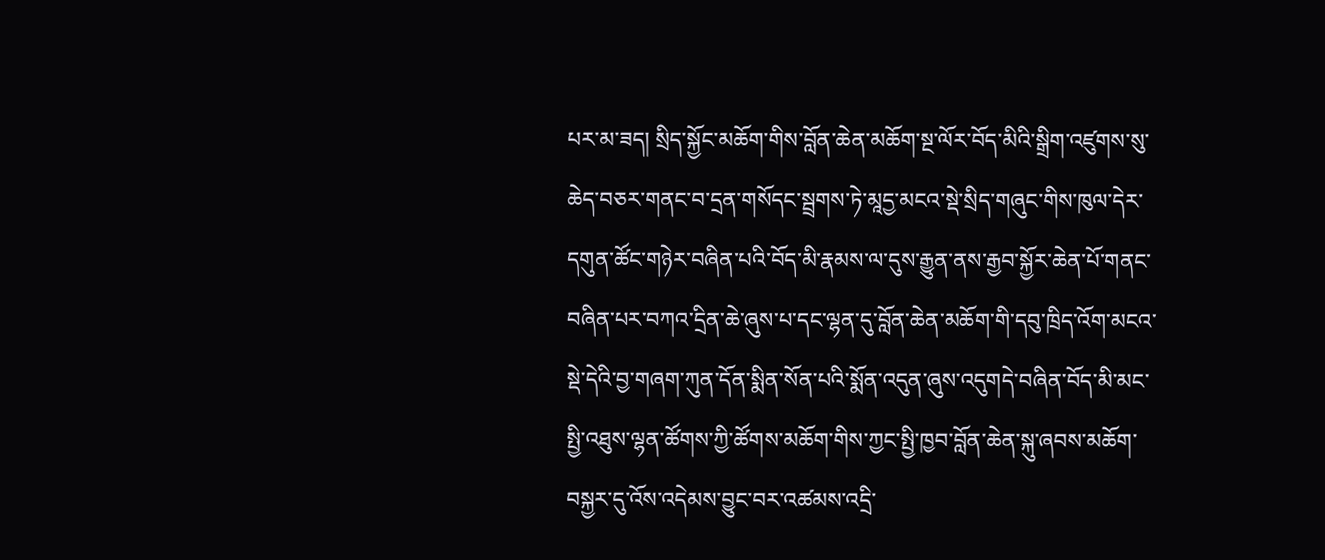པར་མ་ཟད། སྲིད་སྐྱོང་མཆོག་གིས་བློན་ཆེན་མཆོག་སྔ་ལོར་བོད་མིའི་སྒྲིག་འཛུགས་སུ་ཆེད་བཅར་གནང་བ་དྲན་གསོདང་སྦྲགས་ཏེ་མཱདྱ་མངའ་སྡེ་སྲིད་གཞུང་གིས་ཁུལ་དེར་དགུན་ཚོང་གཉེར་བཞིན་པའི་བོད་མི་རྣམས་ལ་དུས་རྒྱུན་ནས་རྒྱབ་སྐྱོར་ཆེན་པོ་གནང་བཞིན་པར་བཀའ་དྲིན་ཆེ་ཞུས་པ་དང་ལྷན་དུ་བློན་ཆེན་མཆོག་གི་དབུ་ཁྲིད་འོག་མངའ་སྡེ་དེའི་བྱ་གཞག་ཀུན་དོན་སྨིན་སོན་པའི་སྨོན་འདུན་ཞུས་འདུགདེ་བཞིན་བོད་མི་མང་སྤྱི་འཐུས་ལྷན་ཚོགས་ཀྱི་ཚོགས་མཆོག་གིས་ཀྱང་སྤྱི་ཁྱབ་བློན་ཆེན་སྐུ་ཞབས་མཆོག་བསྐྱར་དུ་འོས་འདེམས་བྱུང་བར་འཚམས་འདྲི་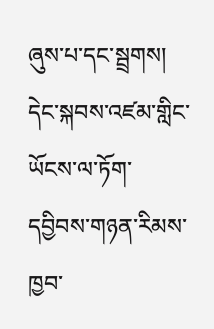ཞུས་པ་དང་སྦྲགས། དེང་སྐབས་འཛམ་གླིང་ཡོངས་ལ་ཏོག་དབྱིབས་གཉན་རིམས་ཁྱབ་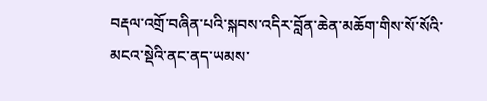བརྡལ་འགྲོ་བཞིན་པའི་སྐབས་འདིར་བློན་ཆེན་མཆོག་གིས་སོ་སོའི་མངའ་སྡེའི་ནང་ནད་ཡམས་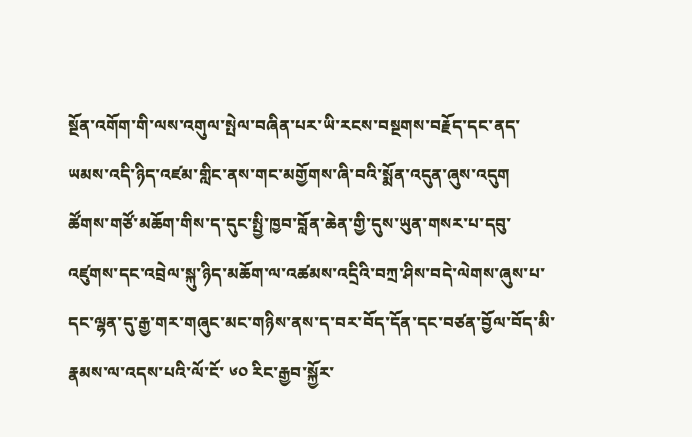སྔོན་འགོག་གི་ལས་འགུལ་སྤེལ་བཞིན་པར་ཡི་རངས་བསྔགས་བརྗོད་དང་ནད་ཡམས་འདི་ཉིད་འཛམ་གླིང་ནས་གང་མགྱོགས་ཞི་བའི་སྨོན་འདུན་ཞུས་འདུག ཚོགས་གཙོ་མཆོག་གིས་ད་དུང་སྤྱི་ཁྱབ་བློན་ཆེན་གྱི་དུས་ཡུན་གསར་པ་དབུ་འཛུགས་དང་འབྲེལ་སྐུ་ཉིད་མཆོག་ལ་འཚམས་འདྲིའི་བཀྲ་ཤིས་བདེ་ལེགས་ཞུས་པ་དང་ལྷན་དུ་རྒྱ་གར་གཞུང་མང་གཉིས་ནས་ད་བར་བོད་དོན་དང་བཙན་བྱོལ་བོད་མི་རྣམས་ལ་འདས་པའི་ལོ་ངོ་ ༦༠ རིང་རྒྱབ་སྐྱོར་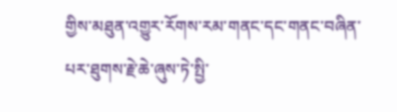གྱིས་མཐུན་འགྱུར་རོགས་རམ་གནང་དང་གནང་བཞིན་པར་ཐུགས་རྗེ་ཆེ་ཞུས་ཏེ་སྤྱི་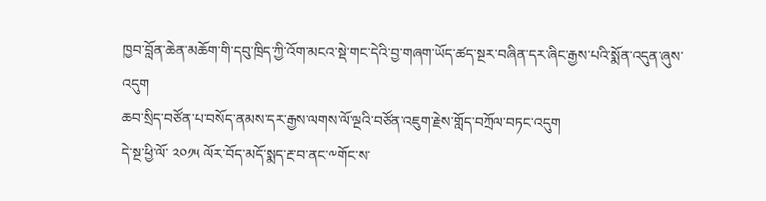ཁྱབ་བློན་ཆེན་མཆོག་གི་དབུ་ཁྲིད་ཀྱི་འོག་མངའ་སྡེ་གང་དེའི་བྱ་གཞག་ཡོད་ཚད་སྔར་བཞིན་དར་ཞིང་རྒྱས་པའི་སྨོན་འདུན་ཞུས་འདུག
ཆབ་སྲིད་བཙོན་པ་བསོད་ནམས་དར་རྒྱས་ལགས་ལོ་ལྔའི་བཙོན་འཇུག་རྗེས་གློད་བཀྲོལ་བཏང་འདུག
དེ་སྔ་ཕྱི་ལོ་ ༢༠༡༥ ལོར་བོད་མདོ་སྨད་རྔ་བ་ནང་༸གོང་ས་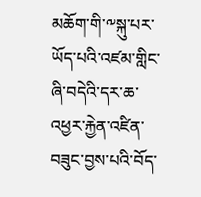མཆོག་གི་༸སྐུ་པར་ཡོད་པའི་འཛམ་གླིང་ཞི་བདེའི་དར་ཆ་འཕྱར་རྐྱེན་འཛིན་བཟུང་བྱས་པའི་བོད་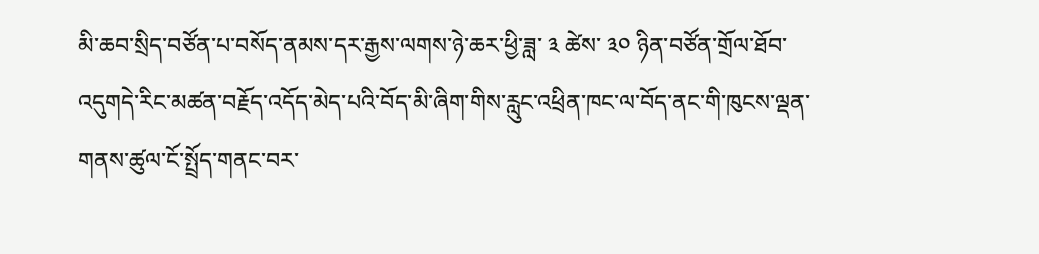མི་ཆབ་སྲིད་བཙོན་པ་བསོད་ནམས་དར་རྒྱས་ལགས་ཉེ་ཆར་ཕྱི་ཟླ་ ༣ ཚེས་ ༣༠ ཉིན་བཙོན་གྲོལ་ཐོབ་འདུགདེ་རིང་མཚན་བརྗོད་འདོད་མེད་པའི་བོད་མི་ཞིག་གིས་རླུང་འཕྲིན་ཁང་ལ་བོད་ནང་གི་ཁུངས་ལྡན་གནས་ཚུལ་ངོ་སྤྲོད་གནང་བར་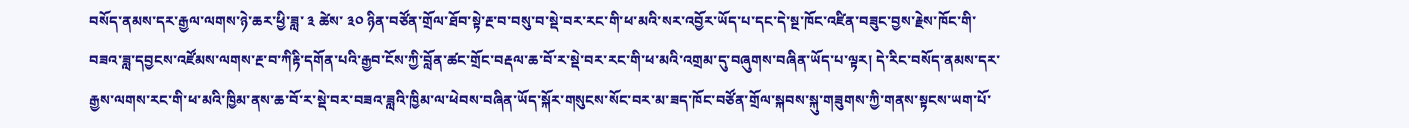བསོད་ནམས་དར་རྒྱལ་ལགས་ཉེ་ཆར་ཕྱི་ཟླ་ ༣ ཚེས་ ༣༠ ཉིན་བཙོན་གྲོལ་ཐོབ་སྟེ་རྔ་བ་བསུ་བ་སྡེ་བར་རང་གི་ཕ་མའི་སར་འབྱོར་ཡོད་པ་དང་དེ་སྔ་ཁོང་འཛིན་བཟུང་བྱས་རྗེས་ཁོང་གི་བཟའ་ཟླ་དབྱངས་འཛོམས་ལགས་རྔ་བ་ཀིརྟི་དགོན་པའི་རྒྱབ་ངོས་ཀྱི་བློན་ཚང་གྲོང་བརྡལ་ཆ་བོ་ར་སྡེ་བར་རང་གི་ཕ་མའི་འགྲམ་དུ་བཞུགས་བཞིན་ཡོད་པ་ལྟར། དེ་རིང་བསོད་ནམས་དར་རྒྱས་ལགས་རང་གི་ཕ་མའི་ཁྱིམ་ནས་ཆ་བོ་ར་སྡེ་བར་བཟའ་ཟླའི་ཁྱིམ་ལ་ཕེབས་བཞིན་ཡོད་སྐོར་གསུངས་སོང་བར་མ་ཟད་ཁོང་བཙོན་གྲོལ་སྐབས་སྐུ་གཟུགས་ཀྱི་གནས་སྟངས་ཡག་པོ་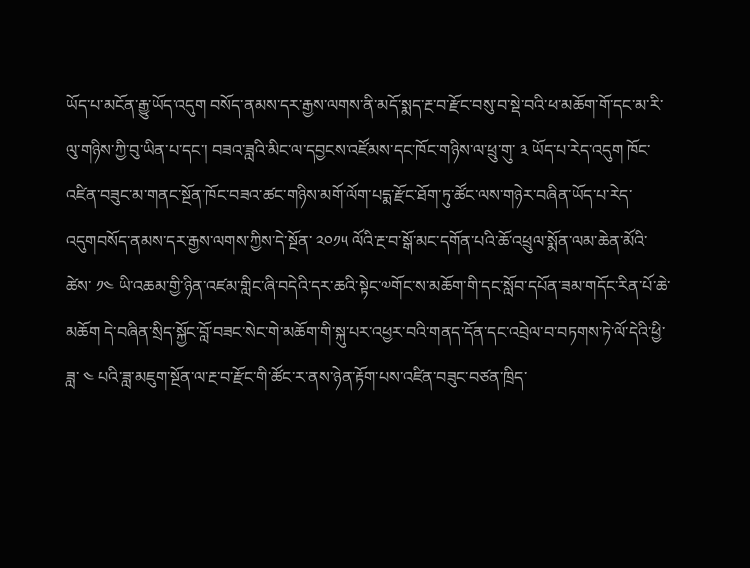ཡོད་པ་མངོན་རྒྱུ་ཡོད་འདུག བསོད་ནམས་དར་རྒྱས་ལགས་ནི་མདོ་སྨད་རྔ་བ་རྫོང་བསུ་བ་སྡེ་བའི་ཕ་མཆོག་གོ་དང་མ་རི་ལུ་གཉིས་ཀྱི་བུ་ཡིན་པ་དང་། བཟའ་ཟླའི་མིང་ལ་དབྱངས་འཛོམས་དང་ཁོང་གཉིས་ལ་ཕྲུ་གུ་ ༣ ཡོད་པ་རེད་འདུག ཁོང་འཛིན་བཟུང་མ་གནང་སྔོན་ཁོང་བཟའ་ཚང་གཉིས་མགོ་ལོག་པདྨ་རྫོང་ཐོག་ཏུ་ཚོང་ལས་གཉེར་བཞིན་ཡོད་པ་རེད་འདུགབསོད་ནམས་དར་རྒྱས་ལགས་ཀྱིས་དེ་སྔོན་ ༢༠༡༥ ལོའི་རྔ་བ་སྒོ་མང་དགོན་པའི་ཆོ་འཕྲུལ་སྨོན་ལམ་ཆེན་མོའི་ཚེས་ ༡༤ ཡི་འཆམ་གྱི་ཉིན་འཛམ་གླིང་ཞི་བདེའི་དར་ཆའི་སྟེང་༧གོང་ས་མཆོག་གི་དང་སློབ་དཔོན་ཟམ་གདོང་རིན་པོ་ཆེ་མཆོག དེ་བཞིན་སྲིད་སྐྱོང་བློ་བཟང་སེང་གེ་མཆོག་གི་སྐུ་པར་འཕྱར་བའི་གནད་དོན་དང་འབྲེལ་བ་བཏགས་ཏེ་ལོ་དེའི་ཕྱི་ཟླ་ ༤ པའི་ཟླ་མཇུག་སྔོན་ལ་རྔ་བ་རྫོང་གི་ཚོང་ར་ནས་ཉེན་རྟོག་པས་འཛིན་བཟུང་བཙན་ཁྲིད་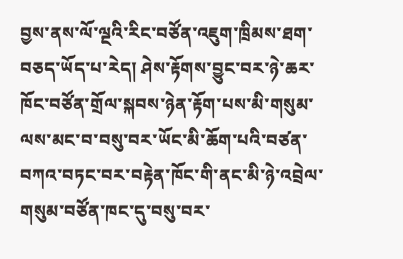བྱས་ནས་ལོ་ལྔའི་རིང་བཙོན་འཇུག་ཁྲིམས་ཐག་བཅད་ཡོད་པ་རེད། ཤེས་རྟོགས་བྱུང་བར་ཉེ་ཆར་ཁོང་བཙོན་གྲོལ་སྐབས་ཉེན་རྟོག་པས་མི་གསུམ་ལས་མང་བ་བསུ་བར་ཡོང་མི་ཆོག་པའི་བཙན་བཀའ་བཏང་བར་བརྟེན་ཁོང་གི་ནང་མི་ཉེ་འབྲེལ་གསུམ་བཙོན་ཁང་དུ་བསུ་བར་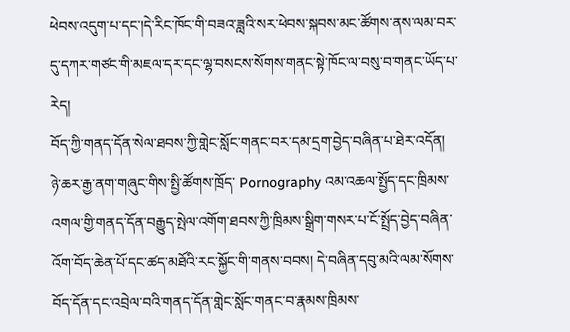ཕེབས་འདུག་པ་དང་།དེ་རིང་ཁོང་གི་བཟའ་ཟླའི་སར་ཕེབས་སྐབས་མང་ཚོགས་ནས་ལམ་བར་དུ་དཀར་གཙང་གི་མཇལ་དར་དང་ལྷ་བསངས་སོགས་གནང་སྟེ་ཁོང་ལ་བསུ་བ་གནང་ཡོད་པ་རེད།
བོད་ཀྱི་གནད་དོན་སེལ་ཐབས་ཀྱི་གླེང་སློང་གནང་བར་དམ་དྲག་བྱེད་བཞིན་པ་ཐེར་འདོན།
ཉེ་ཆར་རྒྱ་ནག་གཞུང་གིས་སྤྱི་ཚོགས་ཁྲོད་ Pornography འམ་འཆལ་སྤྱོད་དང་ཁྲིམས་འགལ་གྱི་གནད་དོན་བརྒྱུད་སྤེལ་འགོག་ཐབས་ཀྱི་ཁྲིམས་སྒྲིག་གསར་པ་ངོ་སྤྲོད་བྱེད་བཞིན་འོག་བོད་ཆེན་པོ་དང་ཚད་མཐོའི་རང་སྐྱོང་གི་གནས་བབས། དེ་བཞིན་དབུ་མའི་ལམ་སོགས་བོད་དོན་དང་འབྲེལ་བའི་གནད་དོན་གླེང་སློང་གནང་བ་རྣམས་ཁྲིམས་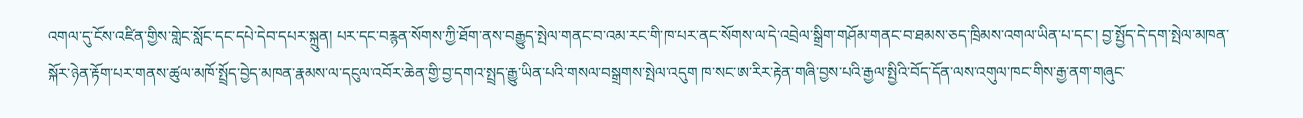འགལ་དུ་ངོས་འཛིན་གྱིས་གླེང་སློང་དང་དཔེ་དེབ་དཔར་སྐྲུན། པར་དང་བརྙན་སོགས་ཀྱི་ཐོག་ནས་བརྒྱུད་སྤེལ་གནང་བ་འམ་རང་གི་ཁ་པར་ནང་སོགས་ལ་དེ་འབྲེལ་སྒྲིག་གཤོམ་གནང་བ་ཐམས་ཅད་ཁྲིམས་འགལ་ཡིན་པ་དང་། བྱ་སྤྱོད་དེ་དག་སྤེལ་མཁན་སྐོར་ཉེན་རྟོག་པར་གནས་ཚུལ་མཁོ་སྤྲོད་བྱེད་མཁན་རྣམས་ལ་དངུལ་འབོར་ཆེན་གྱི་བྱ་དགའ་སྤྲད་རྒྱུ་ཡིན་པའི་གསལ་བསྒྲགས་སྤེལ་འདུག ཁ་སང་ཨ་རིར་རྟེན་གཞི་བྱས་པའི་རྒྱལ་སྤྱིའི་བོད་དོན་ལས་འགུལ་ཁང་གིས་རྒྱ་ནག་གཞུང་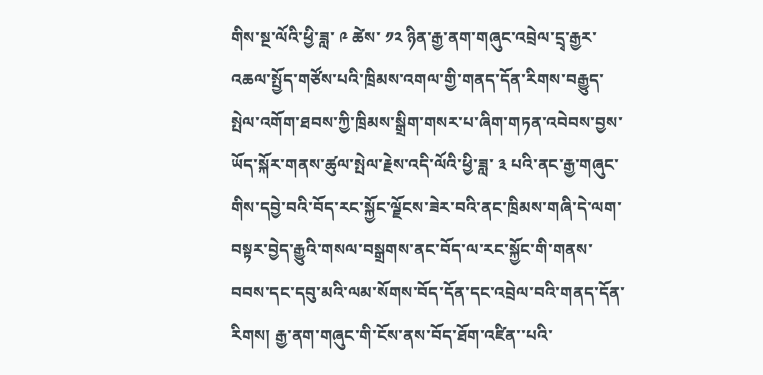གིས་སྔ་ལོའི་ཕྱི་ཟླ་ ༩ ཚེས་ ༡༢ ཉིན་རྒྱ་ནག་གཞུང་འབྲེལ་དྲྭ་རྒྱར་འཆལ་སྤྱོད་གཙོས་པའི་ཁྲིམས་འགལ་གྱི་གནད་དོན་རིགས་བརྒྱུད་སྤེལ་འགོག་ཐབས་ཀྱི་ཁྲིམས་སྒྲིག་གསར་པ་ཞིག་གཏན་འབེབས་བྱས་ཡོད་སྐོར་གནས་ཚུལ་སྤེལ་རྗེས་འདི་ལོའི་ཕྱི་ཟླ་ ༣ པའི་ནང་རྒྱ་གཞུང་གིས་དབྱེ་བའི་བོད་རང་སྐྱོང་ལྗོངས་ཟེར་བའི་ནང་ཁྲིམས་གཞི་དེ་ལག་བསྟར་བྱེད་རྒྱུའི་གསལ་བསྒྲགས་ནང་བོད་ལ་རང་སྐྱོང་གི་གནས་བབས་དང་དབུ་མའི་ལམ་སོགས་བོད་དོན་དང་འབྲེལ་བའི་གནད་དོན་རིགས། རྒྱ་ནག་གཞུང་གི་ངོས་ནས་བོད་ཐོག་འཛིན་་པའི་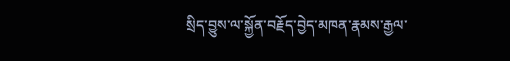སྲིད་བྱུས་ལ་སྐྱོན་བརྗོད་བྱེད་མཁན་རྣམས་རྒྱལ་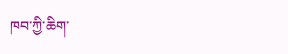ཁབ་ཀྱི་ཆིག་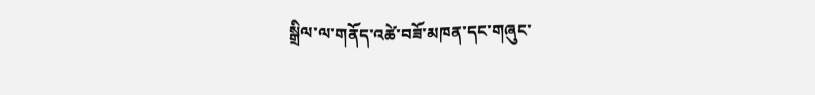སྒྲིལ་ལ་གནོད་འཚེ་བཟོ་མཁན་དང་གཞུང་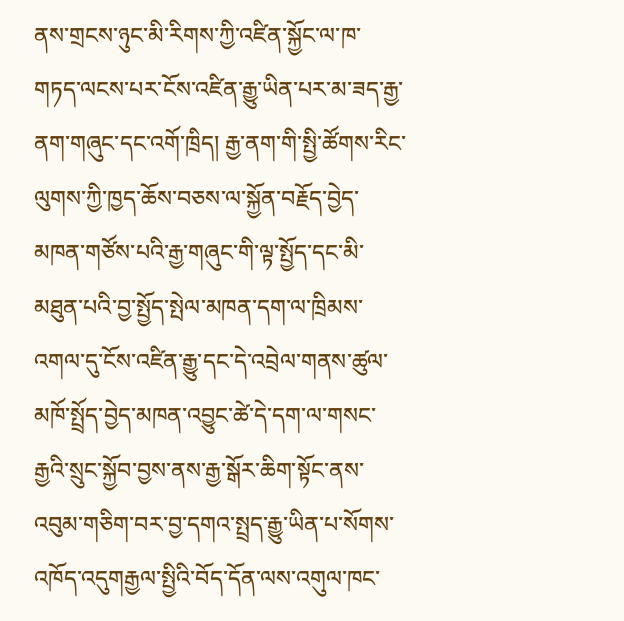ནས་གྲངས་ཉུང་མི་རིགས་ཀྱི་འཛིན་སྐྱོང་ལ་ཁ་གཏད་ལངས་པར་ངོས་འཛིན་རྒྱུ་ཡིན་པར་མ་ཟད་རྒྱ་ནག་གཞུང་དང་འགོ་ཁྲིད། རྒྱ་ནག་གི་སྤྱི་ཚོགས་རིང་ལུགས་ཀྱི་ཁྱད་ཆོས་བཅས་ལ་སྐྱོན་བརྗོད་བྱེད་མཁན་གཙོས་པའི་རྒྱ་གཞུང་གི་ལྟ་སྤྱོད་དང་མི་མཐུན་པའི་བྱ་སྤྱོད་སྤེལ་མཁན་དག་ལ་ཁྲིམས་འགལ་དུ་ངོས་འཛིན་རྒྱུ་དང་དེ་འབྲེལ་གནས་ཚུལ་མཁོ་སྤྲོད་བྱེད་མཁན་འབྱུང་ཚེ་དེ་དག་ལ་གསང་རྒྱའི་སྲུང་སྐྱོབ་བྱས་ནས་རྒྱ་སྒོར་ཆིག་སྟོང་ནས་འབུམ་གཅིག་བར་བྱ་དགའ་སྤྲད་རྒྱུ་ཡིན་པ་སོགས་འཁོད་འདུགརྒྱལ་སྤྱིའི་བོད་དོན་ལས་འགུལ་ཁང་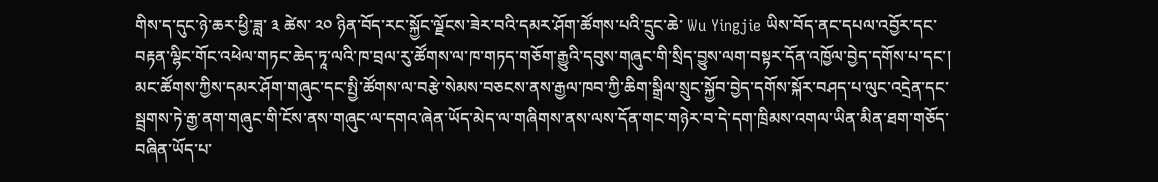གིས་ད་དུང་ཉེ་ཆར་ཕྱི་ཟླ་ ༣ ཚེས་ ༢༠ ཉིན་བོད་རང་སྐྱོང་ལྗོངས་ཟེར་བའི་དམར་ཤོག་ཚོགས་པའི་དྲུང་ཆེ་ Wu Yingjie ཡིས་བོད་ནང་དཔལ་འབྱོར་དང་བརྟན་ལྷིང་གོང་འཕེལ་གཏང་ཆེད་ཏཱ་ལའི་ཁ་བྲལ་རུ་ཚོགས་ལ་ཁ་གཏད་གཅོག་རྒྱུའི་དབུས་གཞུང་གི་སྲིད་བྱུས་ལག་བསྟར་དོན་འཁྱོལ་བྱེད་དགོས་པ་དང་། མང་ཚོགས་ཀྱིས་དམར་ཤོག་གཞུང་དང་སྤྱི་ཚོགས་ལ་བརྩེ་སེམས་བཅངས་ནས་རྒྱལ་ཁབ་ཀྱི་ཆིག་སྒྲིལ་སྲུང་སྐྱོབ་བྱེད་དགོས་སྐོར་བཤད་པ་ལུང་འདྲེན་དང་སྦྲགས་ཏེ་རྒྱ་ནག་གཞུང་གི་ངོས་ནས་གཞུང་ལ་དགའ་ཞེན་ཡོད་མེད་ལ་གཞིགས་ནས་ལས་དོན་གང་གཉེར་བ་དེ་དག་ཁྲིམས་འགལ་ཡིན་མིན་ཐག་གཅོད་བཞིན་ཡོད་པ་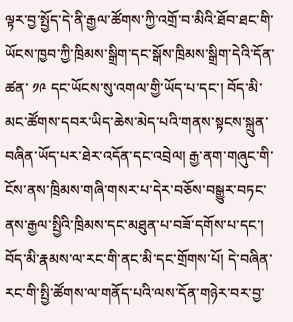ལྟར་བྱ་སྤྱོད་དེ་ནི་རྒྱལ་ཚོགས་ཀྱི་འགྲོ་བ་མིའི་ཐོབ་ཐང་གི་ཡོངས་ཁྱབ་ཀྱི་ཁྲིམས་སྒྲིག་དང་སྒོས་ཁྲིམས་སྒྲིག་དེའི་དོན་ཚན་ ༡༩ དང་ཡོངས་སུ་འགལ་གྱི་ཡོད་པ་དང་། བོད་མི་མང་ཚོགས་དབར་ཡིད་ཆེས་མེད་པའི་གནས་སྟངས་སྐྲུན་བཞིན་ཡོད་པར་ཐེར་འདོན་དང་འབྲེལ། རྒྱ་ནག་གཞུང་གི་ངོས་ནས་ཁྲིམས་གཞི་གསར་པ་དེར་བཅོས་བསྒྱུར་བཏང་ནས་རྒྱལ་སྤྱིའི་ཁྲིམས་དང་མཐུན་པ་བཟོ་དགོས་པ་དང་། བོད་མི་རྣམས་ལ་རང་གི་ནང་མི་དང་གྲོགས་པོ། དེ་བཞིན་རང་གི་སྤྱི་ཚོགས་ལ་གནོད་པའི་ལས་དོན་གཉེར་བར་བྱ་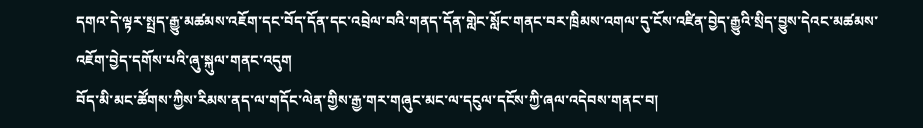དགའ་དེ་ལྟར་སྤྲད་རྒྱུ་མཚམས་འཇོག་དང་བོད་དོན་དང་འབྲེལ་བའི་གནད་དོན་གླེང་སློང་གནང་བར་ཁྲིམས་འགལ་དུ་ངོས་འཛིན་བྱེད་རྒྱུའི་སྲིད་བྱུས་དེའང་མཚམས་འཇོག་བྱེད་དགོས་པའི་ཞུ་སྐུལ་གནང་འདུག
བོད་མི་མང་ཚོགས་ཀྱིས་རིམས་ནད་ལ་གདོང་ལེན་གྱིས་རྒྱ་གར་གཞུང་མང་ལ་དངུལ་དངོས་ཀྱི་ཞལ་འདེབས་གནང་བ།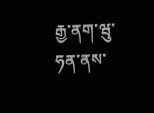རྒྱ་ནག་ཝུ་ཧན་ནས་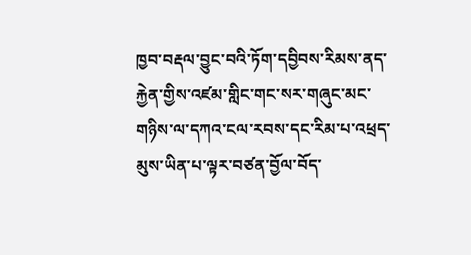ཁྱབ་བརྡལ་བྱུང་བའི་ཏོག་དབྱིབས་རིམས་ནད་རྐྱེན་གྱིས་འཛམ་གླིང་གང་སར་གཞུང་མང་གཉིས་ལ་དཀའ་ངལ་རབས་དང་རིམ་པ་འཕྲད་མུས་ཡིན་པ་ལྟར་བཙན་བྱོལ་བོད་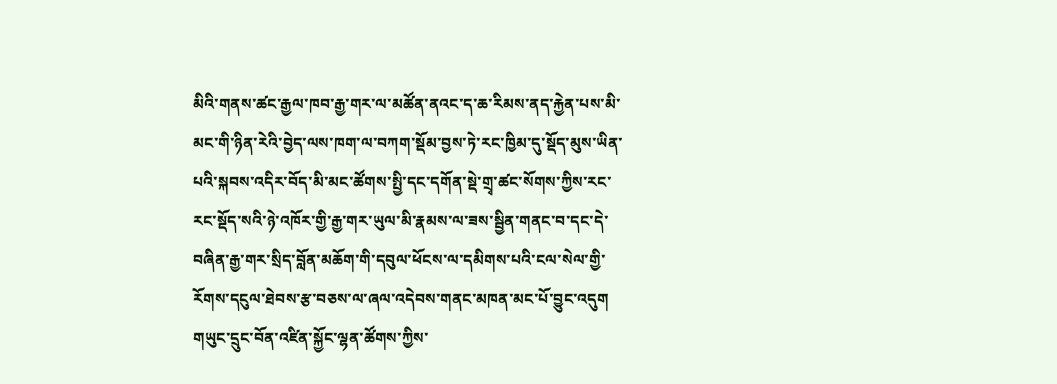མིའི་གནས་ཚང་རྒྱལ་ཁབ་རྒྱ་གར་ལ་མཚོན་ནའང་ད་ཆ་རིམས་ནད་རྐྱེན་པས་མི་མང་གི་ཉིན་རེའི་བྱེད་ལས་ཁག་ལ་བཀག་སྡོམ་བྱས་ཏེ་རང་ཁྱིམ་དུ་སྡོད་མུས་ཡིན་པའི་སྐབས་འདིར་བོད་མི་མང་ཚོགས་སྤྱི་དང་དགོན་སྡེ་གྲྭ་ཚང་སོགས་ཀྱིས་རང་རང་སྡོད་སའི་ཉེ་འཁོར་གྱི་རྒྱ་གར་ཡུལ་མི་རྣམས་ལ་ཟས་སྦྱིན་གནང་བ་དང་དེ་བཞིན་རྒྱ་གར་སྲིད་བློན་མཆོག་གི་དབུལ་ཕོངས་ལ་དམིགས་པའི་ངལ་སེལ་གྱི་རོགས་དངུལ་ཐེབས་རྩ་བཅས་ལ་ཞལ་འདེབས་གནང་མཁན་མང་པོ་བྱུང་འདུག གཡུང་དྲུང་བོན་འཛིན་སྐྱོང་ལྷན་ཚོགས་ཀྱིས་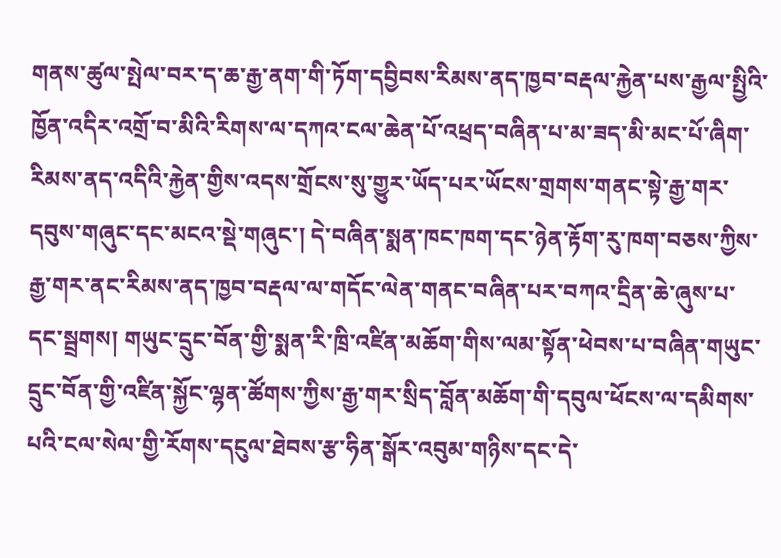གནས་ཚུལ་སྤེལ་བར་ད་ཆ་རྒྱ་ནག་གི་ཏོག་དབྱིབས་རིམས་ནད་ཁྱབ་བརྡལ་རྐྱེན་པས་རྒྱལ་སྤྱིའི་ཁྱོན་འདིར་འགྲོ་བ་མིའི་རིགས་ལ་དཀའ་ངལ་ཆེན་པོ་འཕྲད་བཞིན་པ་མ་ཟད་མི་མང་པོ་ཞིག་རིམས་ནད་འདིའི་རྐྱེན་གྱིས་འདས་གྲོངས་སུ་གྱུར་ཡོད་པར་ཡོངས་གྲགས་གནང་སྟེ་རྒྱ་གར་དབུས་གཞུང་དང་མངའ་སྡེ་གཞུང་། དེ་བཞིན་སྨན་ཁང་ཁག་དང་ཉེན་རྟོག་རུ་ཁག་བཅས་ཀྱིས་རྒྱ་གར་ནང་རིམས་ནད་ཁྱབ་བརྡལ་ལ་གདོང་ལེན་གནང་བཞིན་པར་བཀའ་དྲིན་ཆེ་ཞུས་པ་དང་སྦྲགས། གཡུང་དྲུང་བོན་གྱི་སྨན་རི་ཁྲི་འཛིན་མཆོག་གིས་ལམ་སྟོན་ཕེབས་པ་བཞིན་གཡུང་དྲུང་བོན་གྱི་འཛིན་སྐྱོང་ལྷན་ཚོགས་ཀྱིས་རྒྱ་གར་སྲིད་བློན་མཆོག་གི་དབུལ་ཕོངས་ལ་དམིགས་པའི་ངལ་སེལ་གྱི་རོགས་དངུལ་ཐེབས་རྩ་ཧིན་སྒོར་འབུམ་གཉིས་དང་དེ་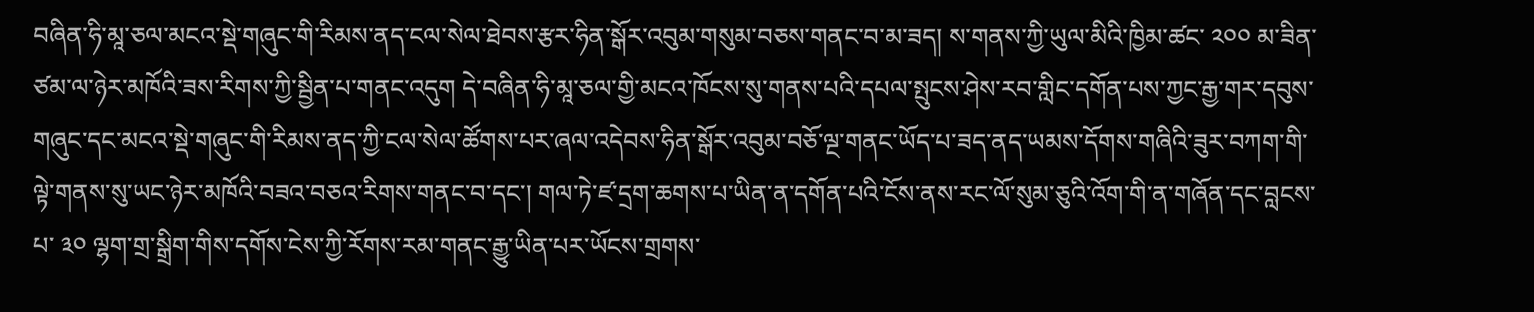བཞིན་ཧི་མཱ་ཅལ་མངའ་སྡེ་གཞུང་གི་རིམས་ནད་ངལ་སེལ་ཐེབས་རྩར་ཧིན་སྒོར་འབུམ་གསུམ་བཅས་གནང་བ་མ་ཟད། ས་གནས་ཀྱི་ཡུལ་མིའི་ཁྱིམ་ཚང་ ༢༠༠ མ་ཟིན་ཙམ་ལ་ཉེར་མཁོའི་ཟས་རིགས་ཀྱི་སྦྱིན་པ་གནང་འདུག དེ་བཞིན་ཧི་མཱ་ཅལ་གྱི་མངའ་ཁོངས་སུ་གནས་པའི་དཔལ་སྤུངས་ཤེས་རབ་གླིང་དགོན་པས་ཀྱང་རྒྱ་གར་དབུས་གཞུང་དང་མངའ་སྡེ་གཞུང་གི་རིམས་ནད་ཀྱི་ངལ་སེལ་ཚོགས་པར་ཞལ་འདེབས་ཧིན་སྒོར་འབུམ་བཅོ་ལྔ་གནང་ཡོད་པ་ཟད་ནད་ཡམས་དོགས་གཞིའི་ཟུར་བཀག་གི་ལྟེ་གནས་སུ་ཡང་ཉེར་མཁོའི་བཟའ་བཅའ་རིགས་གནང་བ་དང་། གལ་ཏེ་ཛ་དྲག་ཆགས་པ་ཡིན་ན་དགོན་པའི་ངོས་ནས་རང་ལོ་སུམ་ཅུའི་འོག་གི་ན་གཞོན་དང་བླངས་པ་ ༣༠ ལྷག་གྲ་སྒྲིག་གིས་དགོས་ངེས་ཀྱི་རོགས་རམ་གནང་རྒྱུ་ཡིན་པར་ཡོངས་གྲགས་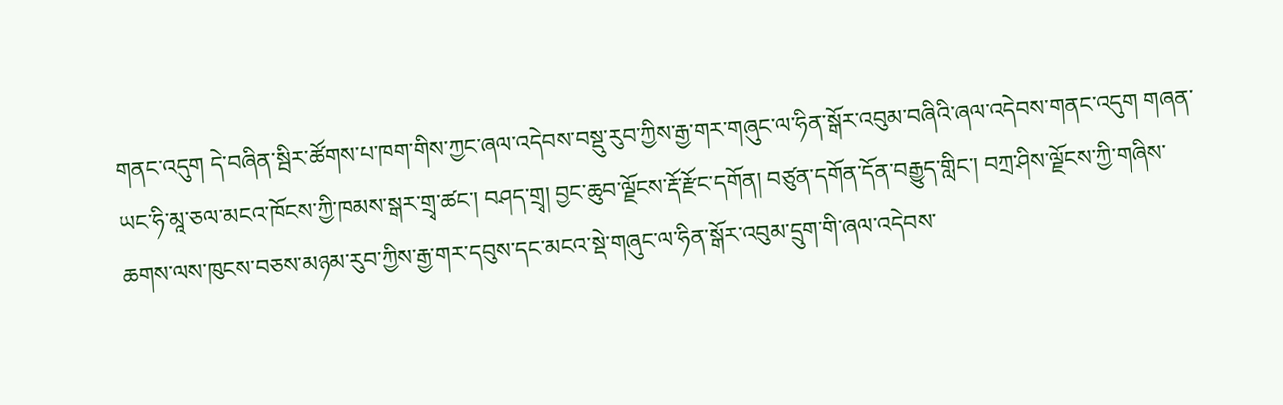གནང་འདུག དེ་བཞིན་སྦིར་ཚོགས་པ་ཁག་གིས་ཀྱང་ཞལ་འདེབས་བསྡུ་རུབ་ཀྱིས་རྒྱ་གར་གཞུང་ལ་ཧིན་སྒོར་འབུམ་བཞིའི་ཞལ་འདེབས་གནང་འདུག གཞན་ཡང་ཧི་མཱ་ཅལ་མངའ་ཁོངས་ཀྱི་ཁམས་སྒར་གྲྭ་ཚང་། བཤད་གྲྭ། བྱང་ཆུབ་ལྗོངས་རྡོ་རྫོང་དགོན། བཙུན་དགོན་དོན་བརྒྱུད་གླིང་། བཀྲ་ཤིས་ལྗོངས་ཀྱི་གཞིས་ཆགས་ལས་ཁུངས་བཅས་མཉམ་རུབ་ཀྱིས་རྒྱ་གར་དབུས་དང་མངའ་སྡེ་གཞུང་ལ་ཧིན་སྒོར་འབུམ་དྲུག་གི་ཞལ་འདེབས་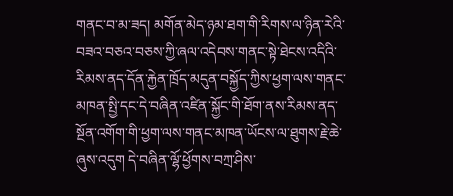གནང་བ་མ་ཟད། མགོན་མེད་ཉམ་ཐག་གི་རིགས་ལ་ཉིན་རེའི་བཟའ་བཅའ་བཅས་ཀྱི་ཞལ་འདེབས་གནང་སྟེ་ཐེངས་འདིའི་རིམས་ནད་དོན་རྐྱེན་ཁྲོད་མདུན་བསྐྱོད་ཀྱིས་ཕྱག་ལས་གནང་མཁན་སྤྱི་དང་དེ་བཞིན་འཛིན་སྐྱོང་གི་ཐོག་ནས་རིམས་ནད་སྔོན་འགོག་གི་ཕྱག་ལས་གནང་མཁན་ཡོངས་ལ་ཐུགས་རྗེ་ཆེ་ཞུས་འདུག དེ་བཞིན་ལྷོ་ཕྱོགས་བཀྲ་ཤིས་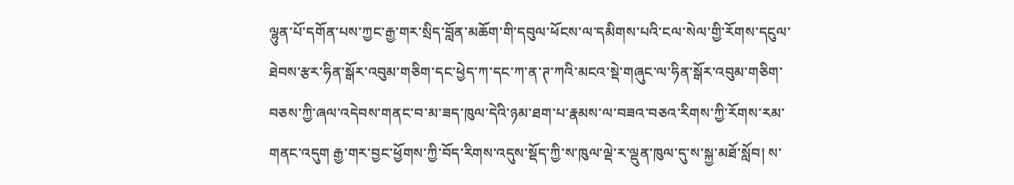ལྷུན་པོ་དགོན་པས་ཀྱང་རྒྱ་གར་སྲིད་བློན་མཆོག་གི་དབུལ་ཕོངས་ལ་དམིགས་པའི་ངལ་སེལ་གྱི་རོགས་དངུལ་ཐེབས་རྩར་ཧིན་སྒོར་འབུམ་གཅིག་དང་ཕྱེད་ཀ་དང་ཀ་ན་ཊ་ཀའི་མངའ་སྡེ་གཞུང་ལ་ཧིན་སྒོར་འབུམ་གཅིག་བཅས་ཀྱི་ཞལ་འདེབས་གནང་བ་མ་ཟད་ཁུལ་དེའི་ཉམ་ཐག་པ་རྣམས་ལ་བཟའ་བཅའ་རིགས་ཀྱི་རོགས་རམ་གནང་འདུག རྒྱ་གར་བྱང་ཕྱོགས་ཀྱི་བོད་རིགས་འདུས་སྡོད་ཀྱི་ས་ཁུལ་ལྡེ་ར་ལྡུན་ཁུལ་དུ་ས་སྐྱ་མཐོ་སློབ། ས་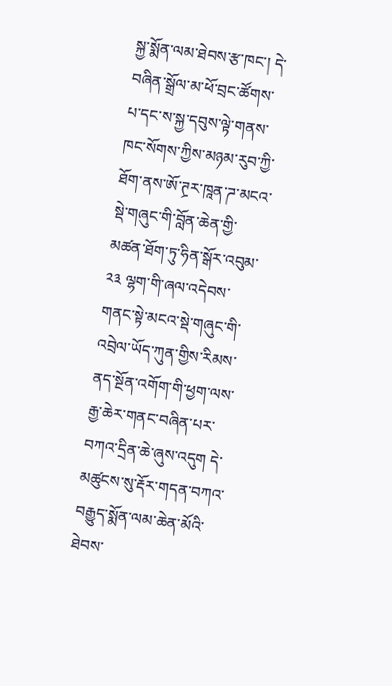སྐྱ་སྨོན་ལམ་ཐེབས་རྩ་ཁང་། དེ་བཞིན་སྒྲོལ་མ་ཕོ་བྲང་ཚོགས་པ་དང་ས་སྐྱ་དབུས་ལྟེ་གནས་ཁང་སོགས་ཀྱིས་མཉམ་རུབ་ཀྱི་ཐོག་ནས་ཨོ་ཊྲར་ཁཱན་ཌ་མངའ་སྡེ་གཞུང་གི་བློན་ཆེན་གྱི་མཚན་ཐོག་ཏུ་ཧིན་སྒོར་འབུམ་ ༢༣ ལྷག་གི་ཞལ་འདེབས་གནང་སྟེ་མངའ་སྡེ་གཞུང་གི་འབྲེལ་ཡོད་ཀུན་གྱིས་རིམས་ནད་སྔོན་འགོག་གི་ཕྱག་ལས་རྒྱ་ཆེར་གནང་བཞིན་པར་བཀའ་དྲིན་ཆེ་ཞུས་འདུག དེ་མཚུངས་སུ་རྡོར་གདན་བཀའ་བརྒྱུད་སྨོན་ལམ་ཆེན་མོའི་ཐེབས་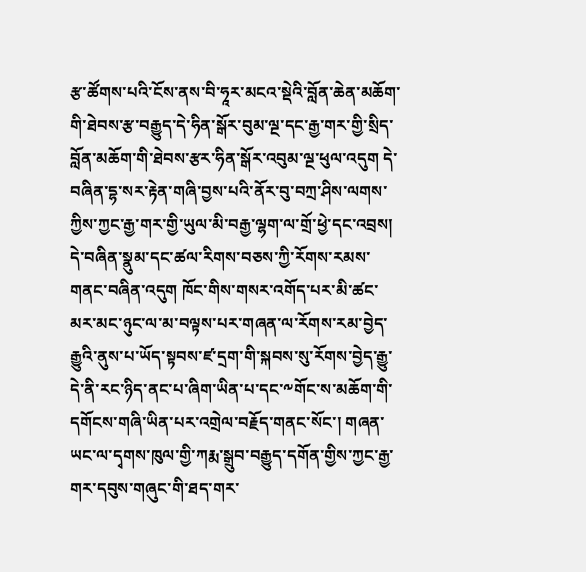རྩ་ཚོགས་པའི་ངོས་ནས་བི་ཧཱར་མངའ་སྡེའི་བློན་ཆེན་མཆོག་གི་ཐེབས་རྩ་བརྒྱུད་དེ་ཧིན་སྒོར་བུམ་ལྔ་དང་རྒྱ་གར་གྱི་སྲིད་བློན་མཆོག་གི་ཐེབས་རྩར་ཧིན་སྒོར་འབུམ་ལྔ་ཕུལ་འདུག དེ་བཞིན་དྷ་སར་རྟེན་གཞི་བྱས་པའི་ནོར་བུ་བཀྲ་ཤིས་ལགས་ཀྱིས་ཀྱང་རྒྱ་གར་གྱི་ཡུལ་མི་བརྒྱ་ལྷག་ལ་གྲོ་ཕྱེ་དང་འབྲས། དེ་བཞིན་སྣུམ་དང་ཚལ་རིགས་བཅས་ཀྱི་རོགས་རམས་གནང་བཞིན་འདུག ཁོང་གིས་གསར་འགོད་པར་མི་ཚང་མར་མང་ཉུང་ལ་མ་བལྟས་པར་གཞན་ལ་རོགས་རམ་བྱེད་རྒྱུའི་ནུས་པ་ཡོད་སྟབས་ཛ་དྲག་གི་སྐབས་སུ་རོགས་བྱེད་རྒྱུ་དེ་ནི་རང་ཉིད་ནང་པ་ཞིག་ཡིན་པ་དང་༸གོང་ས་མཆོག་གི་དགོངས་གཞི་ཡིན་པར་འགྲེལ་བརྗོད་གནང་སོང་། གཞན་ཡང་ལ་དྭགས་ཁུལ་གྱི་ཀརྨ་སྒྲུབ་བརྒྱུད་དགོན་གྱིས་ཀྱང་རྒྱ་གར་དབུས་གཞུང་གི་ཐད་གར་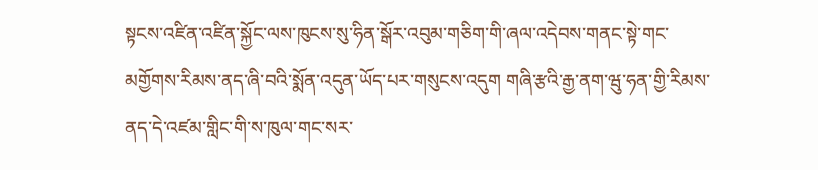སྟངས་འཛིན་འཛིན་སྐྱོང་ལས་ཁུངས་སུ་ཧིན་སྒོར་འབུམ་གཅིག་གི་ཞལ་འདེབས་གནང་སྟེ་གང་མགྱོགས་རིམས་ནད་ཞི་བའི་སྨོན་འདུན་ཡོད་པར་གསུངས་འདུག གཞི་རྩའི་རྒྱ་ནག་ཝུ་ཧན་གྱི་རིམས་ནད་དེ་འཛམ་གླིང་གི་ས་ཁུལ་གང་སར་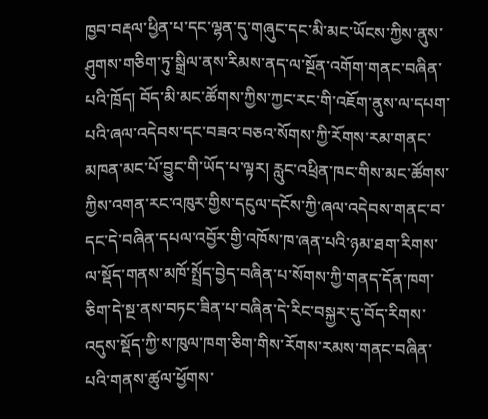ཁྱབ་བརྡལ་ཕྱིན་པ་དང་ལྷན་དུ་གཞུང་དང་མི་མང་ཡོངས་ཀྱིས་ནུས་ཤུགས་གཅིག་ཏུ་སྒྲིལ་ནས་རིམས་ནད་ལ་སྔོན་འགོག་གནང་བཞིན་པའི་ཁྲོད། བོད་མི་མང་ཚོགས་ཀྱིས་ཀྱང་རང་གི་འཇོག་ནུས་ལ་དཔག་པའི་ཞལ་འདེབས་དང་བཟའ་བཅའ་སོགས་ཀྱི་རོགས་རམ་གནང་མཁན་མང་པོ་བྱུང་གི་ཡོད་པ་ལྟར། རླུང་འཕྲིན་ཁང་གིས་མང་ཚོགས་ཀྱིས་འགན་རང་འཁུར་གྱིས་དངུལ་དངོས་ཀྱི་ཞལ་འདེབས་གནང་བ་དང་དེ་བཞིན་དཔལ་འབྱོར་གྱི་འཁོས་ཁ་ཞན་པའི་ཉམ་ཐག་རིགས་ལ་སྡོད་གནས་མཁོ་སྤྲོད་བྱེད་བཞིན་པ་སོགས་ཀྱི་གནད་དོན་ཁག་ཅིག་དེ་སྔ་ནས་བཏང་ཟིན་པ་བཞིན་དེ་རིང་བསྐྱར་དུ་བོད་རིགས་འདུས་སྡོད་ཀྱི་ས་ཁུལ་ཁག་ཅིག་གིས་རོགས་རམས་གནང་བཞིན་པའི་གནས་ཚུལ་ཕྱོགས་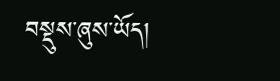བསྡུས་ཞུས་ཡོད།